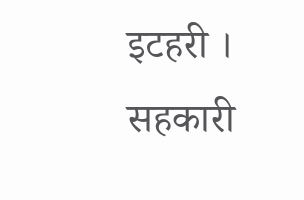इटहरी । सहकारी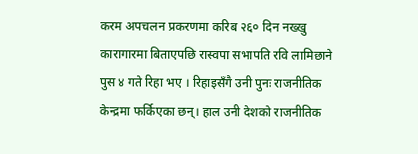करम अपचलन प्रकरणमा करिब २६० दिन नख्खु कारागारमा बिताएपछि रास्वपा सभापति रवि लामिछाने पुस ४ गते रिहा भए । रिहाइसँगै उनी पुनः राजनीतिक केन्द्रमा फर्किएका छन्। हाल उनी देशको राजनीतिक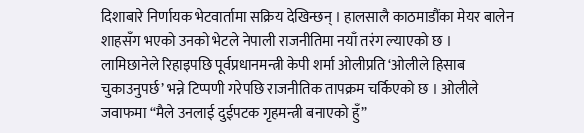दिशाबारे निर्णायक भेटवार्तामा सक्रिय देखिन्छन् । हालसालै काठमाडौंका मेयर बालेन शाहसँग भएको उनको भेटले नेपाली राजनीतिमा नयाँ तरंग ल्याएको छ ।
लामिछानेले रिहाइपछि पूर्वप्रधानमन्त्री केपी शर्मा ओलीप्रति ‘ओलीले हिसाब चुकाउनुपर्छ’ भन्ने टिप्पणी गरेपछि राजनीतिक तापक्रम चर्किएको छ । ओलीले जवाफमा “मैले उनलाई दुईपटक गृहमन्त्री बनाएको हुँ”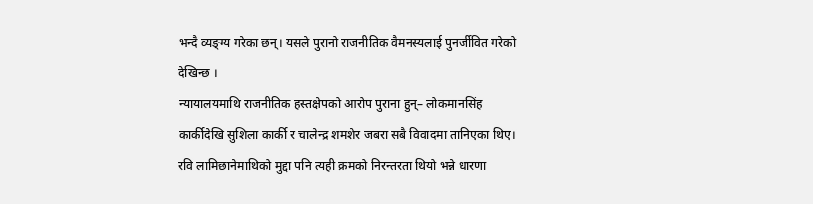भन्दै व्यङ्ग्य गरेका छन्। यसले पुरानो राजनीतिक वैमनस्यलाई पुनर्जीवित गरेको देखिन्छ ।
न्यायालयमाथि राजनीतिक हस्तक्षेपको आरोप पुराना हुन्– लोकमानसिंह कार्कीदेखि सुशिला कार्की र चालेन्द्र शमशेर जबरा सबै विवादमा तानिएका थिए। रवि लामिछानेमाथिको मुद्दा पनि त्यही क्रमको निरन्तरता थियो भन्ने धारणा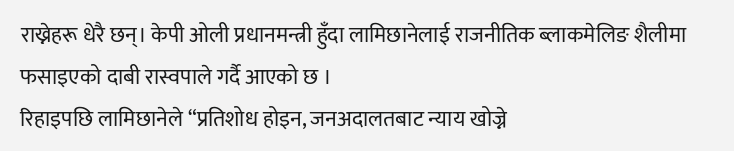राख्नेहरू धेरै छन्। केपी ओली प्रधानमन्त्री हुँदा लामिछानेलाई राजनीतिक ब्लाकमेलिङ शैलीमा फसाइएको दाबी रास्वपाले गर्दै आएको छ ।
रिहाइपछि लामिछानेले “प्रतिशोध होइन, जनअदालतबाट न्याय खोज्ने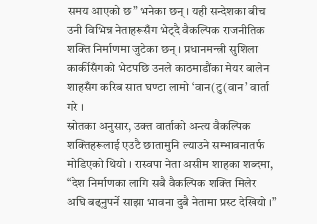समय आएको छ” भनेका छन् । यही सन्देशका बीच उनी विभिन्न नेताहरूसँग भेट्दै वैकल्पिक राजनीतिक शक्ति निर्माणमा जुटेका छन् । प्रधानमन्त्री सुशिला कार्कीसँगको भेटपछि उनले काठमाडौंका मेयर बालेन शाहसँग करिब सात घण्टा लामो ‘वान(टु(वान’ वार्ता गरे ।
स्रोतका अनुसार, उक्त वार्ताको अन्त्य वैकल्पिक शक्तिहरूलाई एउटै छातामुनि ल्याउने सम्भावनातर्फ मोडिएको थियो । रास्वपा नेता असीम शाहका शब्दमा, “देश निर्माणका लागि सबै वैकल्पिक शक्ति मिलेर अघि बढ्नुपर्ने साझा भावना दुबै नेतामा प्रस्ट देखियो ।”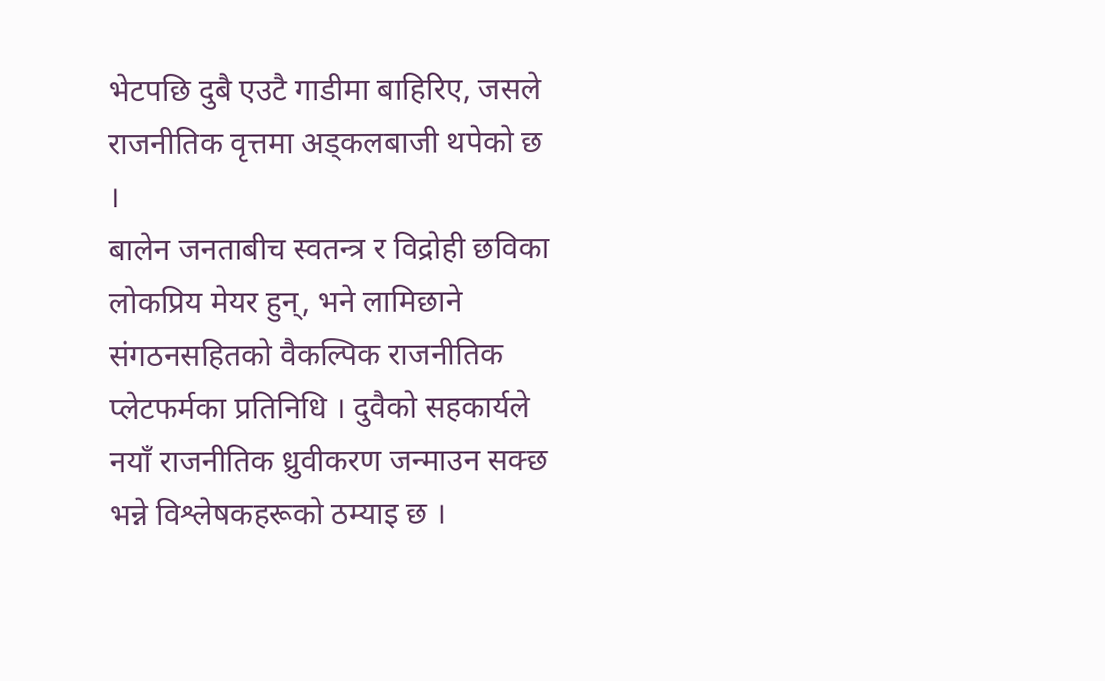भेटपछि दुबै एउटै गाडीमा बाहिरिए, जसले राजनीतिक वृत्तमा अड्कलबाजी थपेको छ ।
बालेन जनताबीच स्वतन्त्र र विद्रोही छविका लोकप्रिय मेयर हुन्, भने लामिछाने संगठनसहितको वैकल्पिक राजनीतिक प्लेटफर्मका प्रतिनिधि । दुवैको सहकार्यले नयाँ राजनीतिक ध्रुवीकरण जन्माउन सक्छ भन्ने विश्लेषकहरूको ठम्याइ छ ।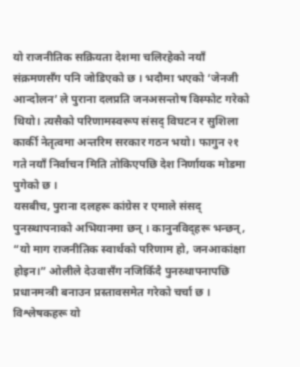यो राजनीतिक सक्रियता देशमा चलिरहेको नयाँ संक्रमणसँग पनि जोडिएको छ । भदौमा भएको ‘जेनजी आन्दोलन’ ले पुराना दलप्रति जनअसन्तोष विस्फोट गरेको थियो। त्यसैको परिणामस्वरूप संसद् विघटन र सुशिला कार्की नेतृत्वमा अन्तरिम सरकार गठन भयो। फागुन २१ गते नयाँ निर्वाचन मिति तोकिएपछि देश निर्णायक मोडमा पुगेको छ ।
यसबीच, पुराना दलहरू कांग्रेस र एमाले संसद् पुनस्र्थापनाको अभियानमा छन् । कानुनविद्हरू भन्छन्, “यो माग राजनीतिक स्वार्थको परिणाम हो, जनआकांक्षा होइन।” ओलीले देउवासँग नजिकिँदै पुनस्र्थापनापछि प्रधानमन्त्री बनाउन प्रस्तावसमेत गरेको चर्चा छ । विश्लेषकहरू यो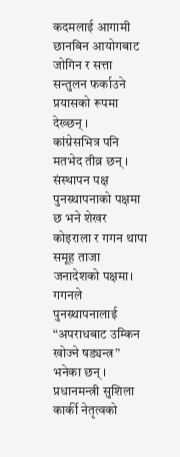कदमलाई आगामी छानबिन आयोगबाट जोगिन र सत्ता सन्तुलन फर्काउने प्रयासको रूपमा देख्छन् ।
कांग्रेसभित्र पनि मतभेद तीव्र छन् । संस्थापन पक्ष पुनस्र्थापनाको पक्षमा छ भने शेखर कोइराला र गगन थापा समूह ताजा जनादेशको पक्षमा। गगनले पुनस्र्थापनालाई “अपराधबाट उम्किन खोज्ने षड्यन्त्र” भनेका छन् ।
प्रधानमन्त्री सुशिला कार्की नेतृत्वको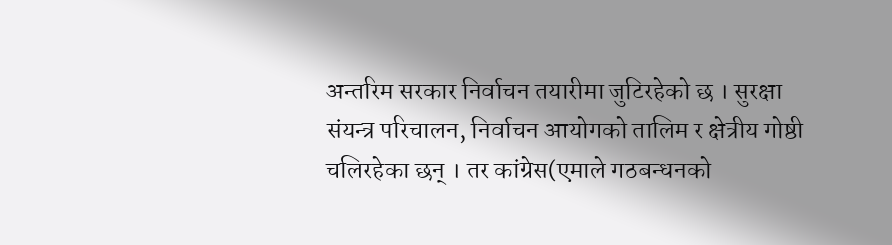अन्तरिम सरकार निर्वाचन तयारीमा जुटिरहेको छ । सुरक्षा संयन्त्र परिचालन, निर्वाचन आयोगको तालिम र क्षेत्रीय गोष्ठी चलिरहेका छन् । तर कांग्रेस(एमाले गठबन्धनको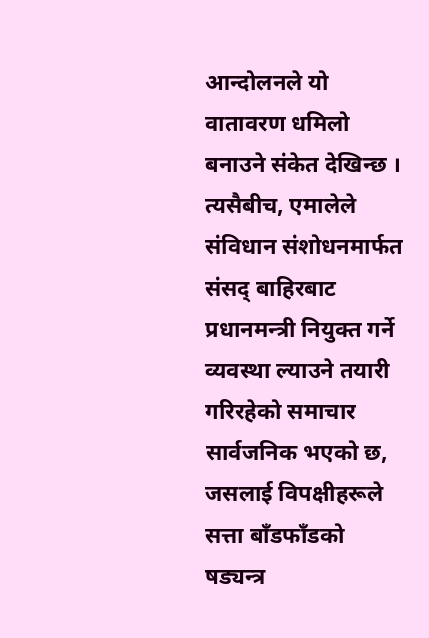आन्दोलनले यो वातावरण धमिलो बनाउने संकेत देखिन्छ ।
त्यसैबीच, एमालेले संविधान संशोधनमार्फत संसद् बाहिरबाट प्रधानमन्त्री नियुक्त गर्ने व्यवस्था ल्याउने तयारी गरिरहेको समाचार सार्वजनिक भएको छ, जसलाई विपक्षीहरूले सत्ता बाँडफाँडको षड्यन्त्र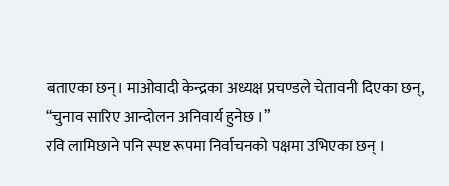बताएका छन्। माओवादी केन्द्रका अध्यक्ष प्रचण्डले चेतावनी दिएका छन्, “चुनाव सारिए आन्दोलन अनिवार्य हुनेछ ।”
रवि लामिछाने पनि स्पष्ट रूपमा निर्वाचनको पक्षमा उभिएका छन् ।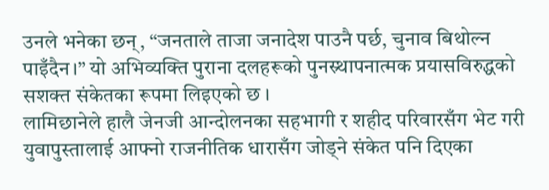उनले भनेका छन्, “जनताले ताजा जनादेश पाउनै पर्छ, चुनाव बिथोल्न पाइँदैन।” यो अभिव्यक्ति पुराना दलहरूको पुनस्र्थापनात्मक प्रयासविरुद्धको सशक्त संकेतका रूपमा लिइएको छ ।
लामिछानेले हालै जेनजी आन्दोलनका सहभागी र शहीद परिवारसँग भेट गरी युवापुस्तालाई आफ्नो राजनीतिक धारासँग जोड्ने संकेत पनि दिएका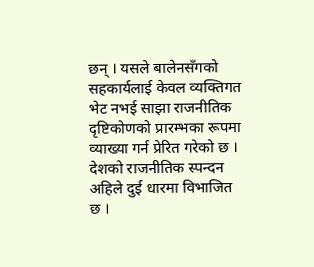छन् । यसले बालेनसँगको सहकार्यलाई केवल व्यक्तिगत भेट नभई साझा राजनीतिक दृष्टिकोणको प्रारम्भका रूपमा व्याख्या गर्न प्रेरित गरेको छ ।
देशको राजनीतिक स्पन्दन अहिले दुई धारमा विभाजित छ ।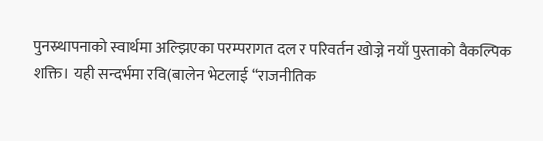पुनस्र्थापनाको स्वार्थमा अल्झिएका परम्परागत दल र परिवर्तन खोज्ने नयाँ पुस्ताको वैकल्पिक शक्ति। यही सन्दर्भमा रवि(बालेन भेटलाई “राजनीतिक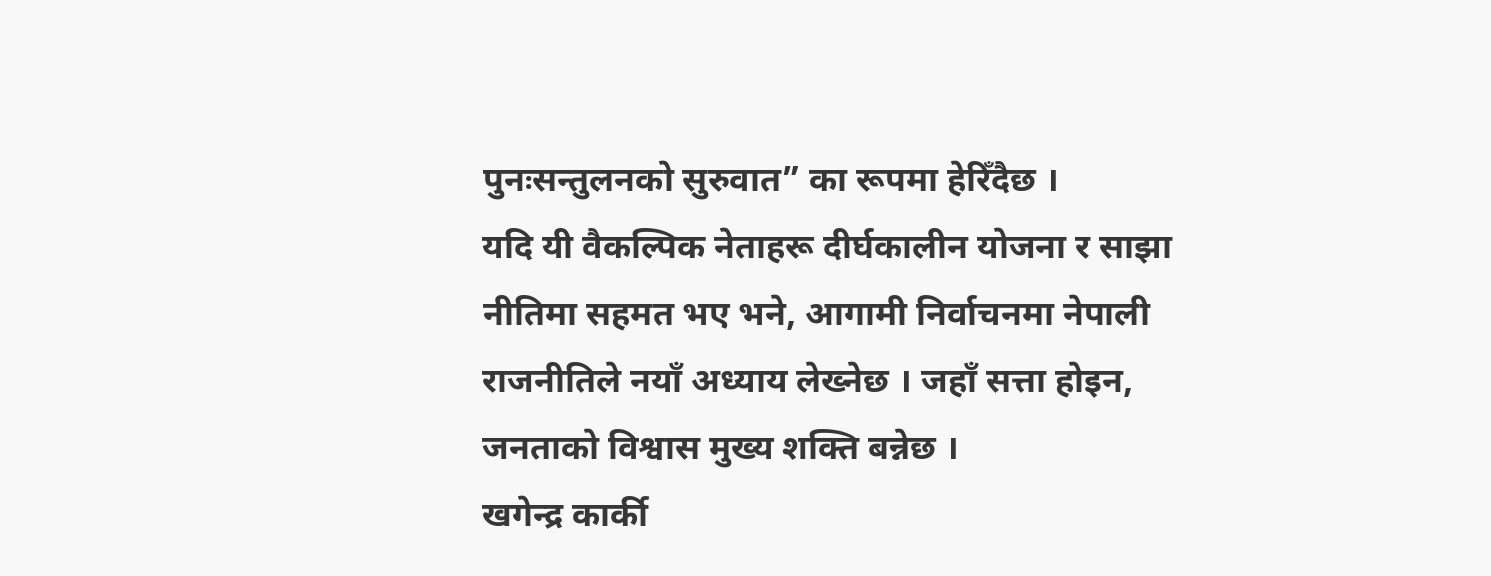पुनःसन्तुलनको सुरुवात” का रूपमा हेरिँदैछ ।
यदि यी वैकल्पिक नेताहरू दीर्घकालीन योजना र साझा नीतिमा सहमत भए भने, आगामी निर्वाचनमा नेपाली राजनीतिले नयाँ अध्याय लेख्नेछ । जहाँ सत्ता होइन, जनताको विश्वास मुख्य शक्ति बन्नेछ ।
खगेन्द्र कार्की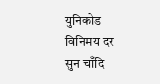युनिकोड
विनिमय दर
सुन चाँदि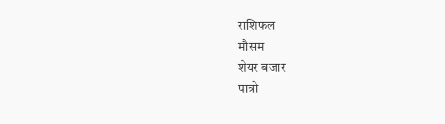राशिफल
मौसम
शेयर बजार
पात्रो